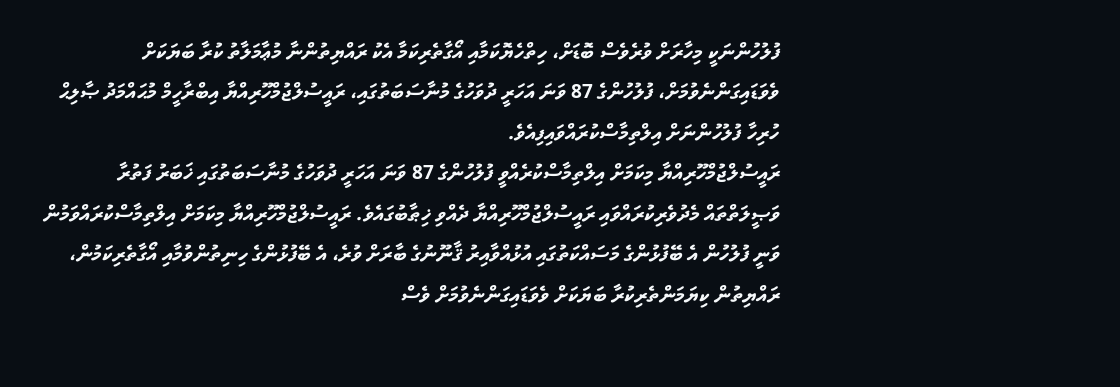ފުލުހުންނަކީ މިހާރަށް ވުރެވެސް ބޮޑަށް، ހިތްހެޔޮކަމާއި އޯގާތެރިކަމާ އެކު ރައްޔިތުންނާ މުޢާމަލާތު ކުރާ ބަޔަކަށް ވެވަޑައިގަންނެވުމަށް، ފުލުހުންގެ 87 ވަނަ އަހަރީ ދުވަހުގެ މުނާސަބަތުގައި، ރައީސުލްޖުމްހޫރިއްޔާ އިބްރާހީމް މުޙައްމަދު ޞާލިޙް ހުރިހާ ފުލުހުންނަށް އިލްތިމާސްކުރައްވައިފިއެވެ.
ރައީސުލްޖުމްހޫރިއްޔާ މިކަމަށް އިލްތިމާސްކުރެއްވީ ފުލުހުންގެ 87 ވަނަ އަހަރީ ދުވަހުގެ މުނާސަބަތުގައި ޚަބަރު ފަތުރާ ވަޞީލަތްތައް މެދުވެރިކުރައްވައި ރައީސުލްޖުމްހޫރިއްޔާ ދެއްވި ޚިޠާބުގައެވެ. ރައީސުލްޖުމްހޫރިއްޔާ މިކަމަށް އިލްތިމާސްކުރައްވަމުން ވަނީ ފުލުހުން އެ ބޭފުޅުންގެ މަސައްކަތުގައި އުޅުއްވާއިރު ޤާނޫނުގެ ބާރަށް ވުރެ، އެ ބޭފުޅުންގެ ހިނިތުންވުމާއި އޯގާތެރިކަމުން، ރައްޔިތުން ކިޔަމަންތެރިކުރާ ބަޔަކަށް ވެވަޑައިގަންނެވުމަށް ވެސް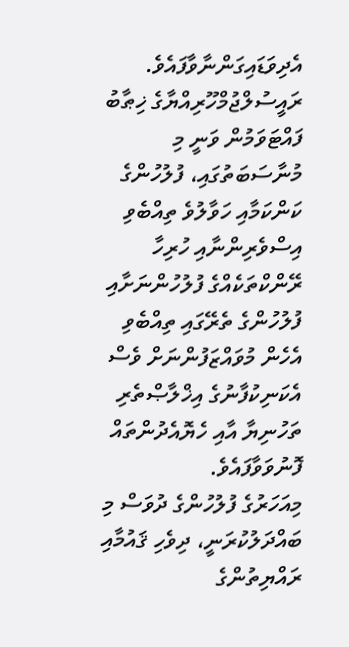އެދިވަޑައިގަންނާވާފައެވެ.
ރައީސުލްޖުމްހޫރިއްޔާގެ ޚިޠާބު ފައްޓަވަމުން ވަނީ މި މުނާސަބަތުގައި، ފުލުހުންގެ ކަންކަމާއި ހަވާލުވެ ތިއްބެވި އިސްވެރިންނާއި ހުރިހާ ރޭންކްތަކެއްގެ ފުލުހުންނަށާއި ފުލުހުންގެ ތެރޭގައި ތިއްބެވި އެހެން މުވައްޒަފުންނަށް ވެސް އެކަނިކުފާނުގެ އިޚްލާޞްތެރި ތަހުނިޔާ އާއި ހެޔޮއެދުންތައް ފޮނުވަވާފައެވެ.
މިއަހަރުގެ ފުލުހުންގެ ދުވަސް މި ބައްދަލުކުރަނީ، ދިވެހި ޤައުމާއި ރައްޔިތުންގެ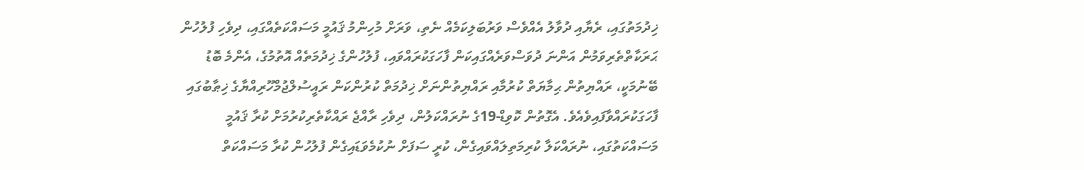ޚިދުމަތުގައި، ރެޔާއި ދުވާލު އެއްވެސް ވަރުބަލިކަމެއް ނެތި، ވަރަށް މުހިންމު ޤައުމީ މަސައްކަތެއްގައި، ދިވެހި ފުލުހުން ޙަރަކާތްތެރިވަމުން އަންނަ ދުވަސްވަރެއްގައިކަން ފާހަގަކުރައްވައި، ފުލުހުންގެ ޚިދުމަތެއް އޮތުމުގެ، އެންމެ ބޮޑު ބޭނުމަކީ، ރައްޔިތުން ޙިމާޔަތް ކުރުމާއި ރައްޔިތުންނަށް ޚިދުމަތް ކުރުންކަން ރައީސުލްޖުމްހޫރިއްޔާގެ ޚިޠާބުގައި ފާހަގަކުރައްވާފައިވެއެވެ. އެގޮތުން ކޮވިޑް-19ގެ ނުރައްކަލުން، ދިވެހި ރާއްޖެ ރައްކާތެރިކުރުމަށް ކުރާ ޤައުމީ މަސައްކަތުގައި، ނުރައްކަލާ ކުރިމަތިލައްވައިގެން، ކުރީ ސަފަށް ނުކުމެވަޑައިގެން ފުލުހުން ކުރާ މަސައްކަތް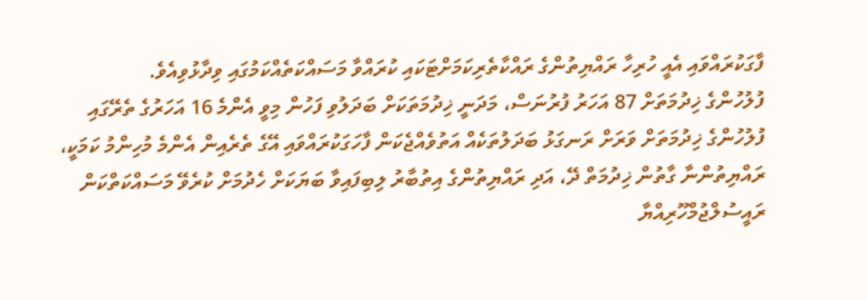ފާގަކުރައްވައި އެއީ ހުރިހާ ރައްޔިތުންގެ ރައްކާތެރިކަމަށްޓަކައި ކުރައްވާ މަސައްކަތެއްކަމުގައި ވިދާޅުވިއެވެ.
ފުލުހުންގެ ޚިދުމަތަށް 87 އަހަރު ފުރުނަސް، މަދަނީ ޚިދުމަތަކަށް ބަދަލުވި ފަހުން މިވީ އެންމެ 16 އަހަރުގެ ތެރޭގައި ފުލުހުންގެ ޚިދުމަތަށް ވަރަށް ރަނގަޅު ބަދަލުތަކެއް އަތުވެއްޖެކަން ފާހަގަކުރައްވައި އޭގެ ތެރެއިން އެންމެ މުހިންމު ކަމަކީ، ރައްޔިތުންނާ ގާތުން ޚިދުމަތް ދޭ، އަދި ރައްޔިތުންގެ އިތުބާރު ލިބިފައިވާ ބަޔަކަށް ހެދުމަށް ކުރެވޭ މަސައްކަތްކަން ރައީސުލްޖުމްހޫރިއްޔާ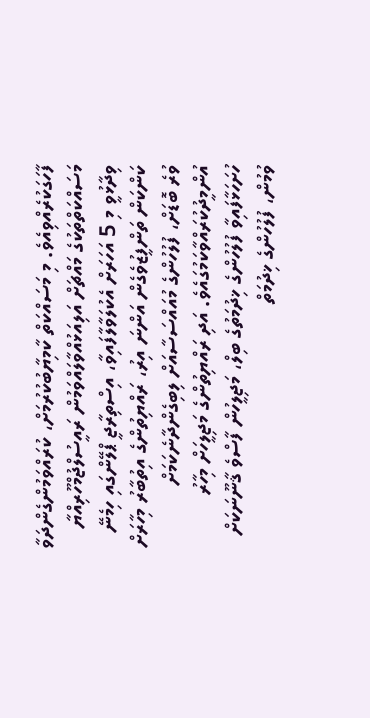ފާހަގަކުރެއްވިއެވެ. މި މަސައްކަތް ކާމިޔާބުކުރުމަށް، ކުރައްވަމުންގެންދަވާ މަސައްކަތްތަކުގެ މައްޗަށް އަލިއަޅުއްވާލައްވަމުން ރައީސުލްޖުމްހޫރިއްޔާ ވިދާޅުވީ މި 5 އަހަރަށް އެކުލަވާލާފައިވާ، އިސްތިރާޖީ ޕްލޭންގައި ހިމެނޭ ކަންކަން ތަންފީޒުވެގެން އަންނަ އިރު، ރައްޔިތުންގެ އިތުބާރު މިހާރަށް ވުރެ ބޮޑަށް، ފުލުހުންގެ މުއައްސަސާއަށް ލިބިގެންދާނެކަމަށް އުންމީދުކުރައްވާކަމުގައެވެ. އަދި ރައްޔިތުންގެ މަޖިލީހަށް މިހާރު ހުށަހަޅާފައިވާ ފުލުހުންގެ ޚިދުމަތުގެ ބިލް، މަޖިލީހުން ފާސްވެ ޤާނޫނަކަށް ވުމުން، ފުލުހުންގެ ޚިދުމަތް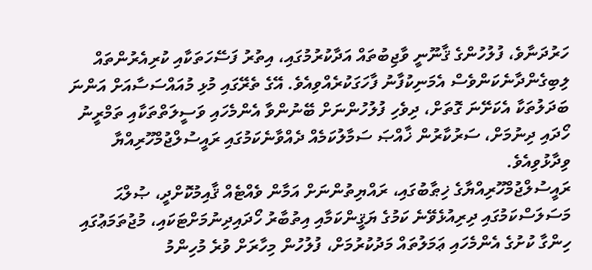ހަރުދަނާވެ، ފުލުހުންގެ ޤާނޫނީ ވާޖިބުތައް އަދާކުރުމުގައި، އިތުރު ފަސޭހަތަކާއި ކުރިއެރުންތައް ލިބިގެންދާނެކަންވެސް އެމަނިކުފާނު ފާހަގަކުރެއްވިއެވެ. އޭގެ ތެރޭގައި މުޅި މުއައްސަސާއަށް އަންނަ ބަދަލުތަކާ އެކަށޭނަ ގޮތަށް، ދިވެހި ފުލުހުންނަށް ބޭނުންވާ އެންމެހައި ވަސީލަތްތަކާއި ތަމްރީނު ހޯދައި ދިނުމަށް، ސަރުކާރުން ޚާއްޞަ ސަމާލުކަމެއް ދެއްވާނެކަމުގައި ރައީސުލްޖުމްހޫރިއްޔާ ވިދާޅުވިއެވެ.
ރައީސުލްޖުމްހޫރިއްޔާގެ ޚިޠާބުގައި، ރައްޔިތުންނަށް އަމާން ވެއްޓެއް ޤާއިމުކޮށްދީ، ޞުލްޙަ މަސަލަސްކަމުގައި ދިރިއުޅެވޭނެ ކަމުގެ ޔަޤީންކަމާއި އިތުބާރު ހޯދައިދިނުމަށްޓަކައި، މުޖުތަމަޢުގައި ހިންގާ ކުށުގެ އެންމެހައި ޢަމަލުތައް މަދުކުރުމަށް، ފުލުހުން މިހާރަށް ވުރެ މުހިންމު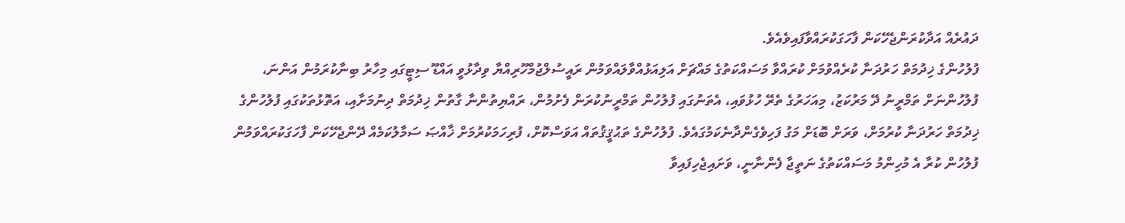ދައުރެއް އަދާކުރަންޖެހޭކަން ފާހަގަކުރައްވާފައިވެއެވެ.
ފުލުހުންގެ ޚިދުމަތް ހަރުދަނާ ކުރެއްވުމަށް ކުރައްވާ މަސައްކަތުގެ މައްޗަށް އަލިއަޅުއްވާލައްވަމުން ރައީސުލްޖުމްހޫރިއްޔާ ވިދާޅުވީ އައްޑޫ ސިޓީގައި މިހާރު ބިނާކުރަމުން އަންނަ، ފުލުހުންނަށް ތަމްރީނު ދޭ މަރުކަޒު، މިއަހަރުގެ ތެރޭ ހުޅުވައި، އެތަނުގައި ފުލުހުން ތަމްރީނުކުރަން ފެށުމުން، ރައްޔިތުންނާ ގާތުން ޚިދުމަތް ދިނުމަށާއި، އަތޮޅުތަކުގައި ފުލުހުންގެ ޚިދުމަތް ހަރުދަނާ ކުރުމަށް، ވަރަށް ބޮޑަށް މަގު ފަހިވެގެންދާނެކަމުގައެވެ. ފުލުހުންގެ ތަޙުޤީޤުތައް އަވަސްކޮށް، ފުރިހަމަކުރުމަށް ޚާއްޞަ ސަމާލުކަމެއް ދޭންޖެހޭކަން ފާހަގަކުރައްވަމުން ފުލުހުން ކުރާ އެ މުހިންމު މަސައްކަތުގެ ނަތީޖާ ފެންނާނީ، ވަށައިޖެހިފައިވާ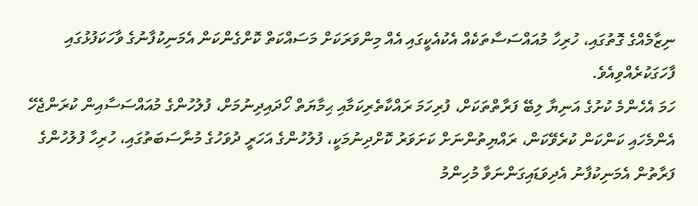ނިޒާމެއްގެ ގޮތުގައި، ހުރިހާ މުއައްސަސާތަކެއް އެކުއެކީގައި އެއް މިންވަރަކަށް މަސައްކަތް ކޮށްގެންކަން އެމަނިކުފާނުގެ ވާހަކަފުޅުގައި ފާހަގަކުރެއްވިއެވެ.
ހަމަ އެހެންމެ ކުށުގެ އަނިޔާ ލިބޭ ފަރާތްތަކަށް، ފުރިހަމަ ރައްކާތެރިކަމާއި ޙިމާޔަތް ހޯދައިދިނުމަށް، ފުލުހުންގެ މުއައްސަސާއިން ކުރަންޖެހޭ އެންމެހައި ކަންކަން ކުރެވޭކަން، ރައްޔިތުންނަށް ކަށަވަރު ކޮށްދިނުމަކީ، ފުލުހުންގެ އަހަރީ ދުވަހުގެ މުނާސަބަތުގައި، ހުރިހާ ފުލުހުންގެ ފަރާތުން އެމަނިކުފާނު އެދިވަޑައިގަންނަވާ މުހިންމު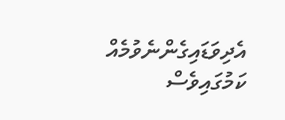އެދިވަޑައިގެންނެވުމެއް ކަމުގައިވެސް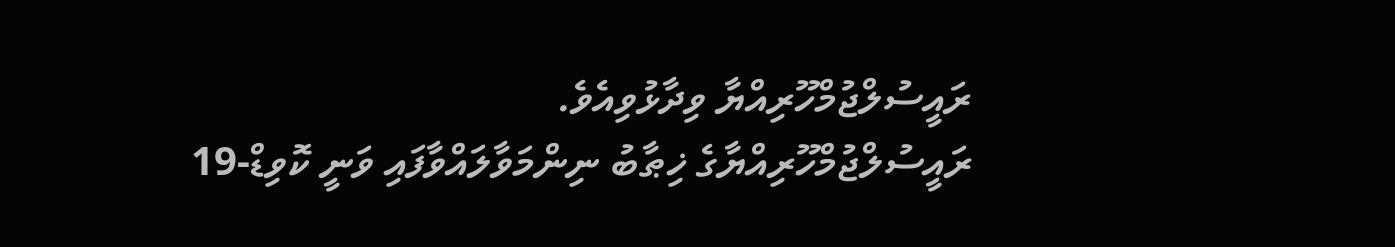ރައީސުލްޖުމްހޫރިއްޔާ ވިދާޅުވިއެވެ.
ރައީސުލްޖުމްހޫރިއްޔާގެ ޚިޠާބު ނިންމަވާލައްވާފައި ވަނީ ކޮވިޑް-19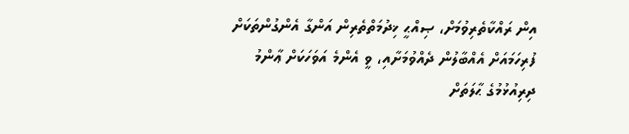އިން ރައްކާތެރިވުމަށް، ޞިއްޙީ ޚިދުމަތްތެރިން އަންގާ އެންގުންތަކަށް ފުރިހަމައަށް އެއްބާލުން ދެއްވުމަށާއި، ވީ އެންމެ އަވަހަކަށް ޢާންމު ދިރިއުޅުމުގެ ޙާލަތަށް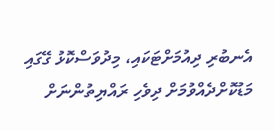އެނބުރި ދިއުމަށްޓަކައި، މިދުވަސްކޮޅު ގޭގައި މަޑުކޮށްދެއްވުމަށް ދިވެހި ރައްޔިތުންނަށް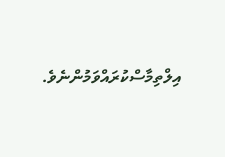އިލްތިމާސްކުރައްވަމުންނެވެ.